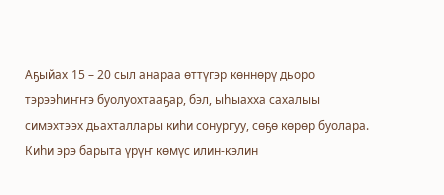Аҕыйах 15 – 20 сыл анараа өттүгэр көннөрү дьоро тэрээһиҥҥэ буолуохтааҕар, бэл, ыһыахха сахалыы симэхтээх дьахталлары киһи сонургуу, сөҕө көрөр буолара. Киһи эрэ барыта үрүҥ көмүс илин-кэлин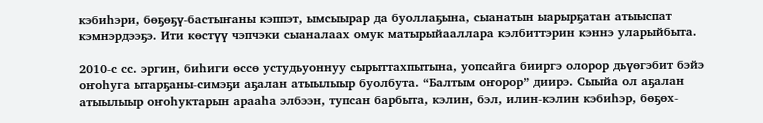кэбиһэри, бөҕөҕү-бастыҥаны кэппэт, ымсыырар да буоллаҕына, сыанатын ыарырҕатан атыыспат кэмнэрдээҕэ. Ити көстүү чэпчэки сыаналаах омук матырыйааллара кэлбиттэрин кэннэ уларыйбыта.

2010-с сс. эргин, биһиги өссө устудьуоннуу сырыттахпытына, уопсайга бииргэ олорор дьүөгэбит бэйэ оҥоһуга ытарҕаны-симэҕи аҕалан атыылыыр буолбута. “Балтым оҥорор” диирэ. Сыыйа ол аҕалан атыылыыр оҥоһуктарын арааһа элбээн, тупсан барбыта, кэлин, бэл, илин-кэлин кэбиһэр, бөҕөх-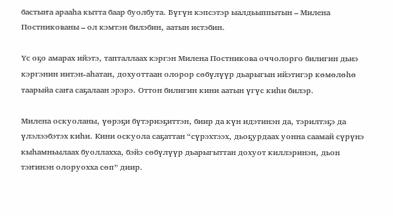бастыҥа арааһа кытта баар буолбута. Бүгүн кэпсэтэр ыалдьыппытын – Милена Постникованы – ол кэмтэн билэбин, аатын истэбин.

Үс оҕо амарах ийэтэ, тапталлаах кэргэн Милена Постникова оччолорго билигин дьиэ кэргэнин иитэн-аһатан, дохуоттаан олорор сөбүлүүр дьарыгын ийэтигэр көмөлөһө таарыйа саҥа саҕалаан эрэрэ. Оттон билигин кини аатын үгүс киһи билэр.

Милена оскуоланы, үөрэҕи бүтэриэҕиттэн, биир да күн идэтинэн да, тэрилтэҕэ да үлэлээбэтэх киһи. Кини оскуола саҕаттан “сүрэхтээх, дьоҕурдаах уонна саамай сүрүнэ кыһамньылаах буоллахха, бэйэ сөбүлүүр дьарыгыттан дохуот киллэринэн, дьон тэҥинэн олоруохха сөп” диир.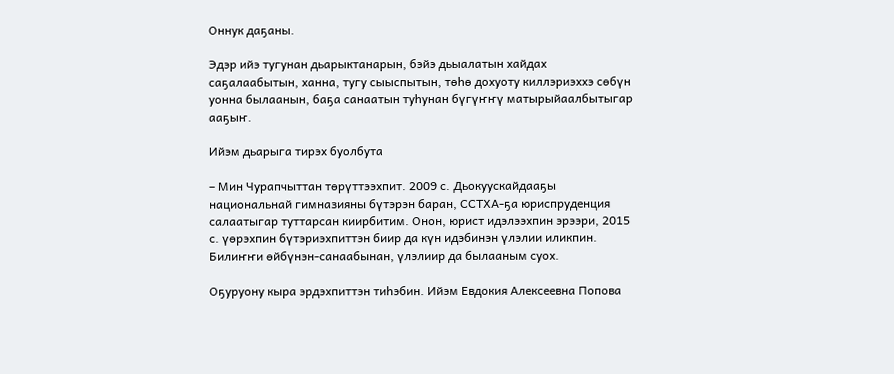Оннук даҕаны.

Эдэр ийэ тугунан дьарыктанарын, бэйэ дьыалатын хайдах саҕалаабытын, ханна, тугу сыыспытын, төһө дохуоту киллэриэххэ сөбүн уонна былаанын, баҕа санаатын туһунан бүгүҥҥү матырыйаалбытыгар ааҕыҥ.

Ийэм дьарыга тирэх буолбута

– Мин Чурапчыттан төрүттээхпит. 2009 с. Дьокуускайдааҕы национальнай гимназияны бүтэрэн баран, ССТХА-ҕа юриспруденция салаатыгар туттарсан киирбитим. Онон, юрист идэлээхпин эрээри, 2015 с. үөрэхпин бүтэриэхпиттэн биир да күн идэбинэн үлэлии иликпин. Билиҥҥи өйбүнэн-санаабынан, үлэлиир да былааным суох.

Оҕуруону кыра эрдэхпиттэн тиһэбин. Ийэм Евдокия Алексеевна Попова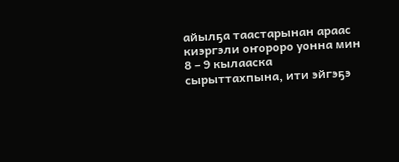айылҕа таастарынан араас киэргэли оҥороро уонна мин 8 – 9 кылааска сырыттахпына, ити эйгэҕэ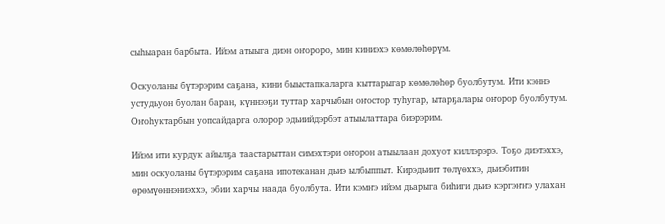сыһыаран барбыта. Ийэм атыыга диэн оҥороро, мин киниэхэ көмөлөһөрүм.

Оскуоланы бүтэрэрим саҕана, кини быыстапкаларга кыттарыгар көмөлөһөр буолбутум. Ити кэннэ устудьуон буолан баран, күннээҕи туттар харчыбын оҥостор туһугар, ытарҕалары оҥорор буолбутум. Оҥоһуктарбын уопсайдарга олорор эдьиийдэрбэт атыылаттара биэрэрим.

Ийэм ити курдук айылҕа таастарыттан симэхтэри оҥорон атыылаан дохуот киллэрэрэ. Тоҕо диэтэххэ, мин оскуоланы бүтэрэрим саҕана ипотеканан дьиэ ылбыппыт. Кирэдьиит төлүөххэ, дьиэбитин өрөмүөннэниэххэ, эбии харчы наада буолбута. Ити кэмҥэ ийэм дьарыга биһиги дьиэ кэргэҥҥэ улахан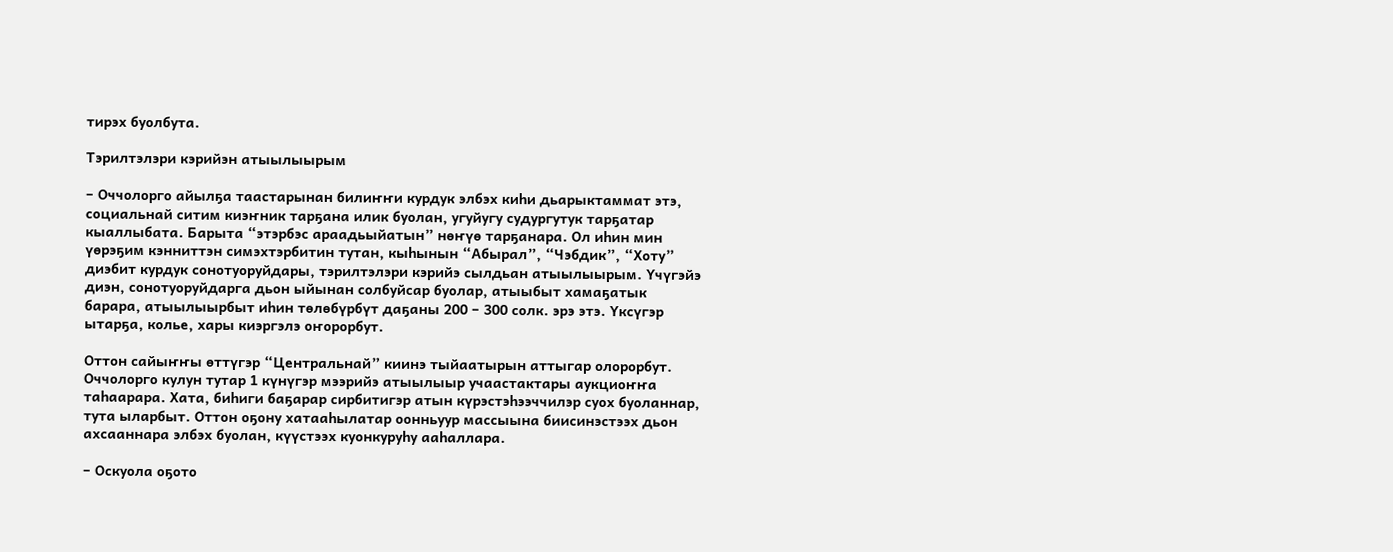тирэх буолбута.

Тэрилтэлэри кэрийэн атыылыырым

– Оччолорго айылҕа таастарынан билиҥҥи курдук элбэх киһи дьарыктаммат этэ, социальнай ситим киэҥник тарҕана илик буолан, угуйугу судургутук тарҕатар кыаллыбата. Барыта “этэрбэс араадьыйатын” нөҥүө тарҕанара. Ол иһин мин үөрэҕим кэнниттэн симэхтэрбитин тутан, кыһынын “Абырал”, “Чэбдик”, “Хоту” диэбит курдук сонотуоруйдары, тэрилтэлэри кэрийэ сылдьан атыылыырым. Үчүгэйэ диэн, сонотуоруйдарга дьон ыйынан солбуйсар буолар, атыыбыт хамаҕатык барара, атыылыырбыт иһин төлөбүрбүт даҕаны 200 – 300 солк. эрэ этэ. Үксүгэр ытарҕа, колье, хары киэргэлэ оҥорорбут.

Оттон сайыҥҥы өттүгэр “Центральнай” киинэ тыйаатырын аттыгар олорорбут. Оччолорго кулун тутар 1 күнүгэр мээрийэ атыылыыр учаастактары аукциоҥҥа таһаарара. Хата, биһиги баҕарар сирбитигэр атын күрэстэһээччилэр суох буоланнар, тута ыларбыт. Оттон оҕону хатааһылатар оонньуур массыына биисинэстээх дьон ахсааннара элбэх буолан, күүстээх куонкуруһу ааһаллара.

– Оскуола оҕото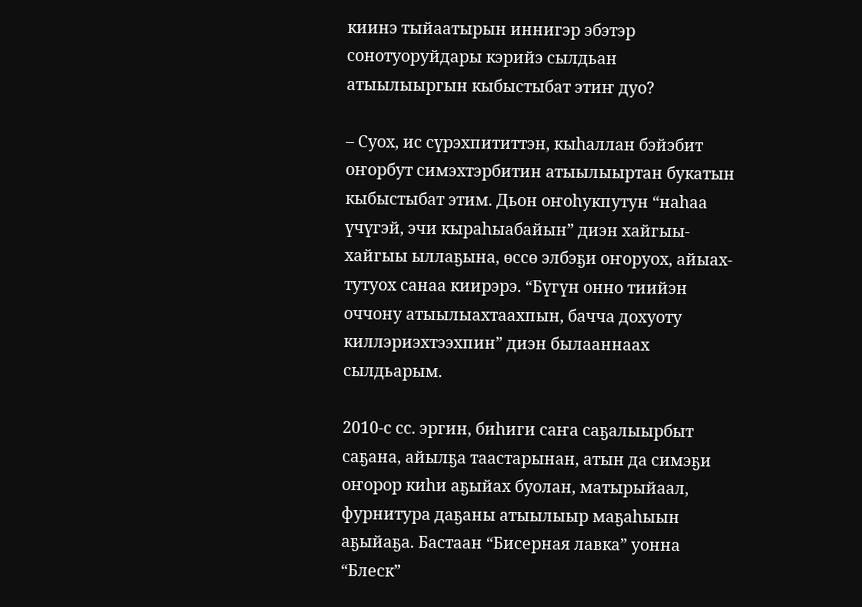киинэ тыйаатырын иннигэр эбэтэр сонотуоруйдары кэрийэ сылдьан атыылыыргын кыбыстыбат этиҥ дуо?

– Суох, ис сүрэхпититтэн, кыһаллан бэйэбит оҥорбут симэхтэрбитин атыылыыртан букатын кыбыстыбат этим. Дьон оҥоһукпутун “наһаа үчүгэй, эчи кыраһыабайын” диэн хайгыы-хайгыы ыллаҕына, өссө элбэҕи оҥоруох, айыах-тутуох санаа киирэрэ. “Бүгүн онно тиийэн оччону атыылыахтаахпын, бачча дохуоту киллэриэхтээхпин” диэн былааннаах сылдьарым.

2010-с сс. эргин, биһиги саҥа саҕалыырбыт саҕана, айылҕа таастарынан, атын да симэҕи оҥорор киһи аҕыйах буолан, матырыйаал, фурнитура даҕаны атыылыыр маҕаһыын аҕыйаҕа. Бастаан “Бисерная лавка” уонна “Блеск”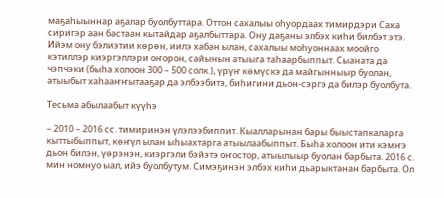маҕаһыыннар аҕалар буолбуттара. Оттон сахалыы оһуордаах тимирдэри Саха сиригэр аан бастаан кытайдар аҕалбыттара. Ону даҕаны элбэх киһи билбэт этэ. Ийэм ону бэлиэтии көрөн, иилэ хабан ылан, сахалыы моһуоннаах моойго кэтиллэр киэргэллэри оҥорон, сайынын атыыга таһаарбыппыт. Сыаната да чэпчэки (быһа холоон 300 – 500 солк.), үрүҥ көмүскэ да майгынныыр буолан, атыыбыт хаһааҥҥытааҕар да элбээбитэ, биһигини дьон-сэргэ да билэр буолбута.

Тесьма абылаабыт күүһэ

– 2010 – 2016 сс. тимиринэн үлэлээбиппит. Кыалларынан бары быыстапкаларга кыттыбыппыт, көҥүл ылан ыһыахтарга атыылаабыппыт. Быһа холоон ити кэмҥэ дьон билэн, үөрэнэн, киэргэли бэйэтэ оҥостор, атыылыыр буолан барбыта. 2016 с. мин номнуо ыал, ийэ буолбутум. Симэҕинэн элбэх киһи дьарыктанан барбыта. Ол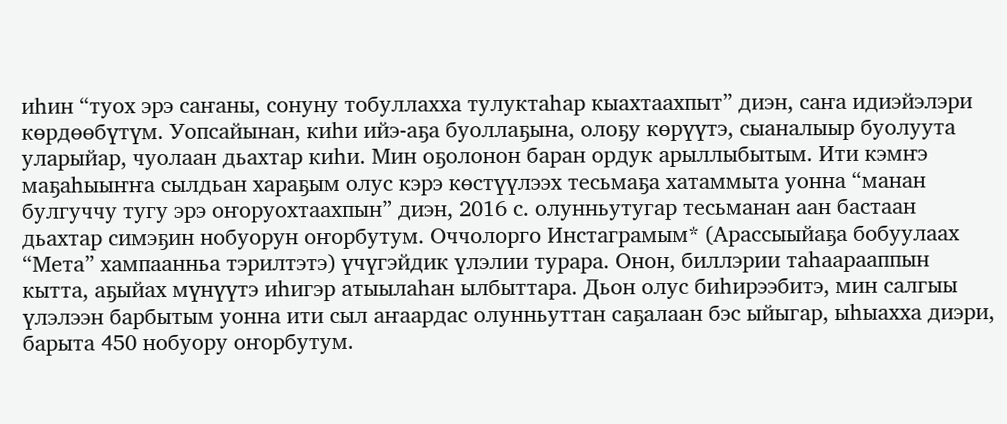иһин “туох эрэ саҥаны, сонуну тобуллахха тулуктаһар кыахтаахпыт” диэн, саҥа идиэйэлэри көрдөөбүтүм. Уопсайынан, киһи ийэ-аҕа буоллаҕына, олоҕу көрүүтэ, сыаналыыр буолуута уларыйар, чуолаан дьахтар киһи. Мин оҕолонон баран ордук арыллыбытым. Ити кэмҥэ маҕаһыыҥҥа сылдьан хараҕым олус кэрэ көстүүлээх тесьмаҕа хатаммыта уонна “манан булгуччу тугу эрэ оҥоруохтаахпын” диэн, 2016 с. олунньутугар тесьманан аан бастаан дьахтар симэҕин нобуорун оҥорбутум. Оччолорго Инстаграмым* (Арассыыйаҕа бобуулаах “Мета” хампаанньа тэрилтэтэ) үчүгэйдик үлэлии турара. Онон, биллэрии таһаарааппын кытта, аҕыйах мүнүүтэ иһигэр атыылаһан ылбыттара. Дьон олус биһирээбитэ, мин салгыы үлэлээн барбытым уонна ити сыл аҥаардас олунньуттан саҕалаан бэс ыйыгар, ыһыахха диэри, барыта 450 нобуору оҥорбутум.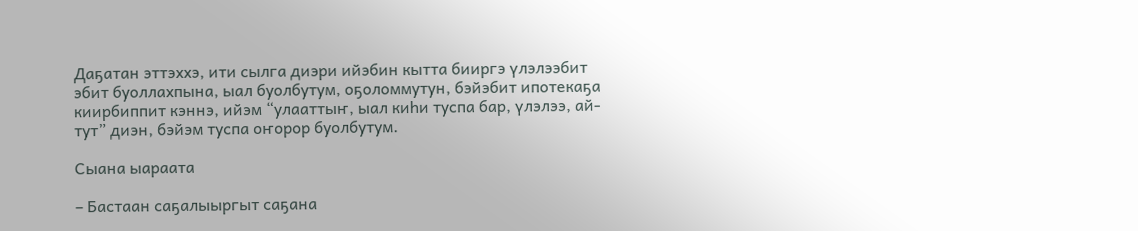Даҕатан эттэххэ, ити сылга диэри ийэбин кытта бииргэ үлэлээбит эбит буоллахпына, ыал буолбутум, оҕоломмутун, бэйэбит ипотекаҕа киирбиппит кэннэ, ийэм “улааттыҥ, ыал киһи туспа бар, үлэлээ, ай-тут” диэн, бэйэм туспа оҥорор буолбутум.

Сыана ыараата

– Бастаан саҕалыыргыт саҕана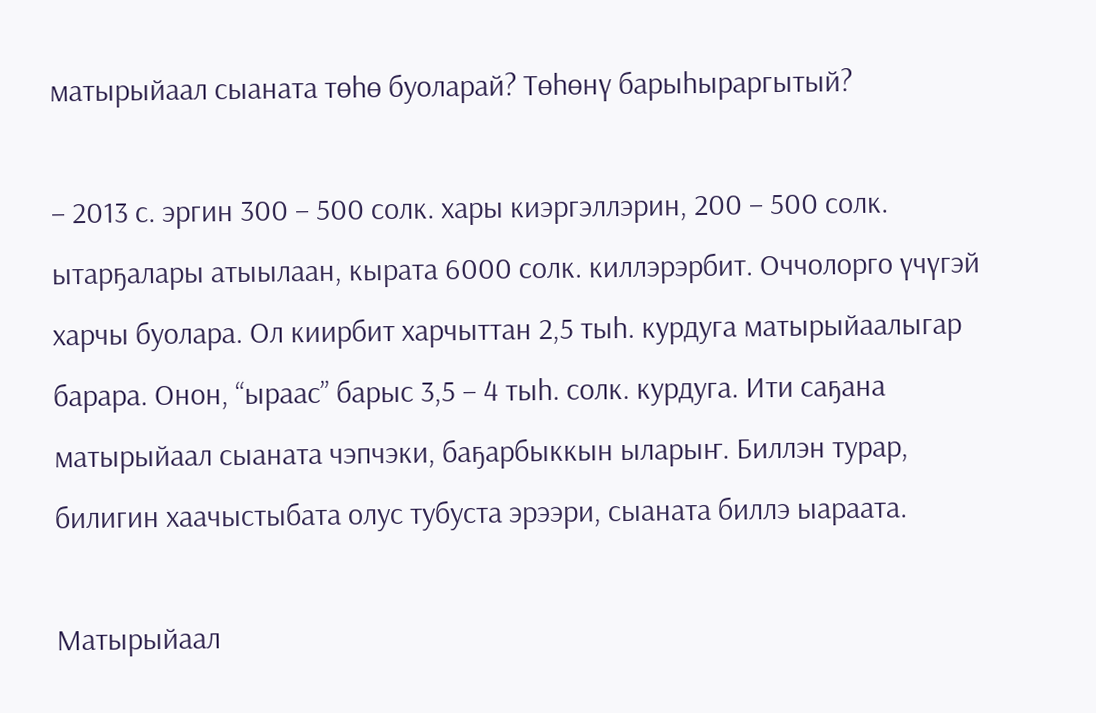матырыйаал сыаната төһө буоларай? Төһөнү барыһыраргытый?

– 2013 с. эргин 300 – 500 солк. хары киэргэллэрин, 200 – 500 солк. ытарҕалары атыылаан, кырата 6000 солк. киллэрэрбит. Оччолорго үчүгэй харчы буолара. Ол киирбит харчыттан 2,5 тыһ. курдуга матырыйаалыгар барара. Онон, “ыраас” барыс 3,5 – 4 тыһ. солк. курдуга. Ити саҕана матырыйаал сыаната чэпчэки, баҕарбыккын ыларыҥ. Биллэн турар, билигин хаачыстыбата олус тубуста эрээри, сыаната биллэ ыараата.

Матырыйаал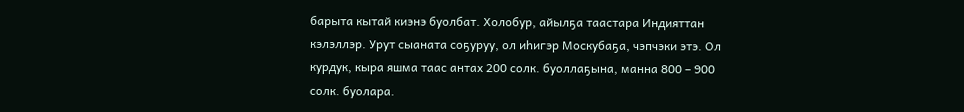барыта кытай киэнэ буолбат. Холобур, айылҕа таастара Индияттан кэлэллэр. Урут сыаната соҕуруу, ол иһигэр Москубаҕа, чэпчэки этэ. Ол курдук, кыра яшма таас антах 200 солк. буоллаҕына, манна 800 – 900 солк. буолара.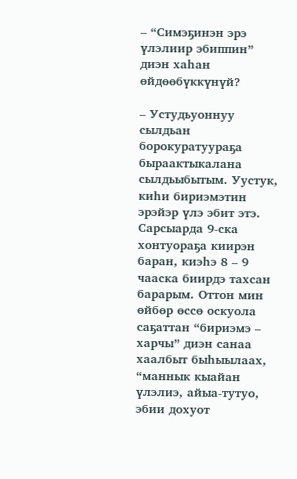– “Симэҕинэн эрэ үлэлиир эбиппин” диэн хаһан өйдөөбүккүнүй?

– Устудьуоннуу сылдьан борокуратуураҕа быраактыкалана сылдьыбытым. Уустук, киһи бириэмэтин эрэйэр үлэ эбит этэ. Сарсыарда 9-ска хонтуораҕа киирэн баран, киэһэ 8 – 9 чааска биирдэ тахсан барарым. Оттон мин өйбөр өссө оскуола саҕаттан “бириэмэ – харчы” диэн санаа хаалбыт быһыылаах, “маннык кыайан үлэлиэ, айыа-тутуо, эбии дохуот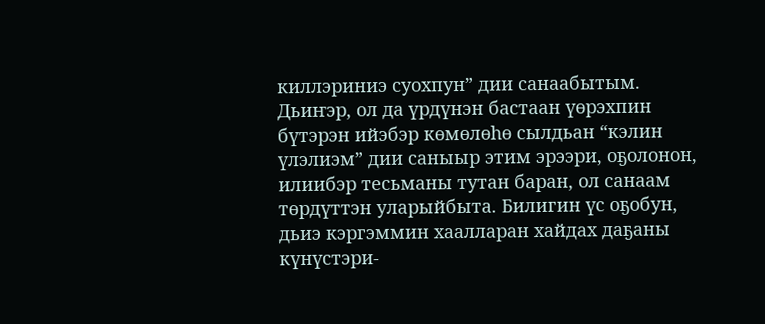киллэриниэ суохпун” дии санаабытым. Дьиҥэр, ол да үрдүнэн бастаан үөрэхпин бүтэрэн ийэбэр көмөлөһө сылдьан “кэлин үлэлиэм” дии саныыр этим эрээри, оҕолонон, илиибэр тесьманы тутан баран, ол санаам төрдүттэн уларыйбыта. Билигин үс оҕобун, дьиэ кэргэммин хаалларан хайдах даҕаны күнүстэри-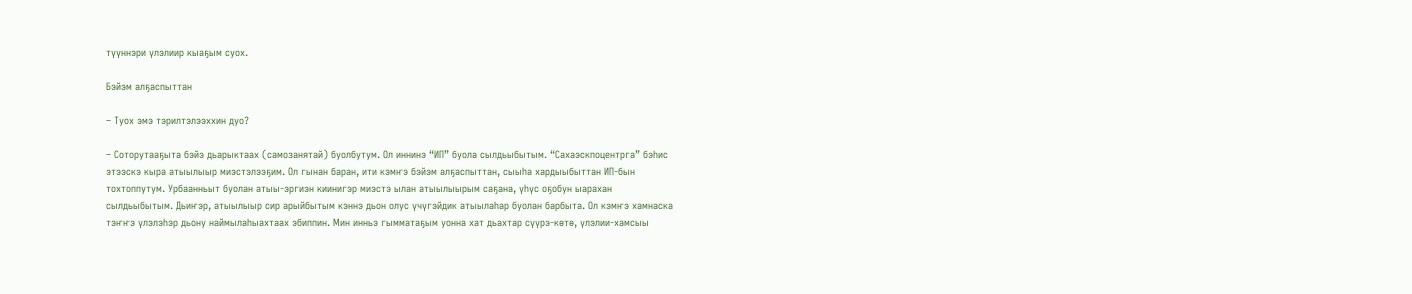түүннэри үлэлиир кыаҕым суох.

Бэйэм алҕаспыттан

– Туох эмэ тэрилтэлээххин дуо?

– Соторутааҕыта бэйэ дьарыктаах (самозанятай) буолбутум. Ол иннинэ “ИП” буола сылдьыбытым. “Сахаэскпоцентрга” бэһис этээскэ кыра атыылыыр миэстэлээҕим. Ол гынан баран, ити кэмҥэ бэйэм алҕаспыттан, сыыһа хардыыбыттан ИП-бын тохтоппутум. Урбаанньыт буолан атыы-эргиэн киинигэр миэстэ ылан атыылыырым саҕана, үһүс оҕобун ыарахан сылдьыбытым. Дьиҥэр, атыылыыр сир арыйбытым кэннэ дьон олус үчүгэйдик атыылаһар буолан барбыта. Ол кэмҥэ хамнаска тэҥҥэ үлэлэһэр дьону наймылаһыахтаах эбиппин. Мин инньэ гымматаҕым уонна хат дьахтар сүүрэ-көтө, үлэлии-хамсыы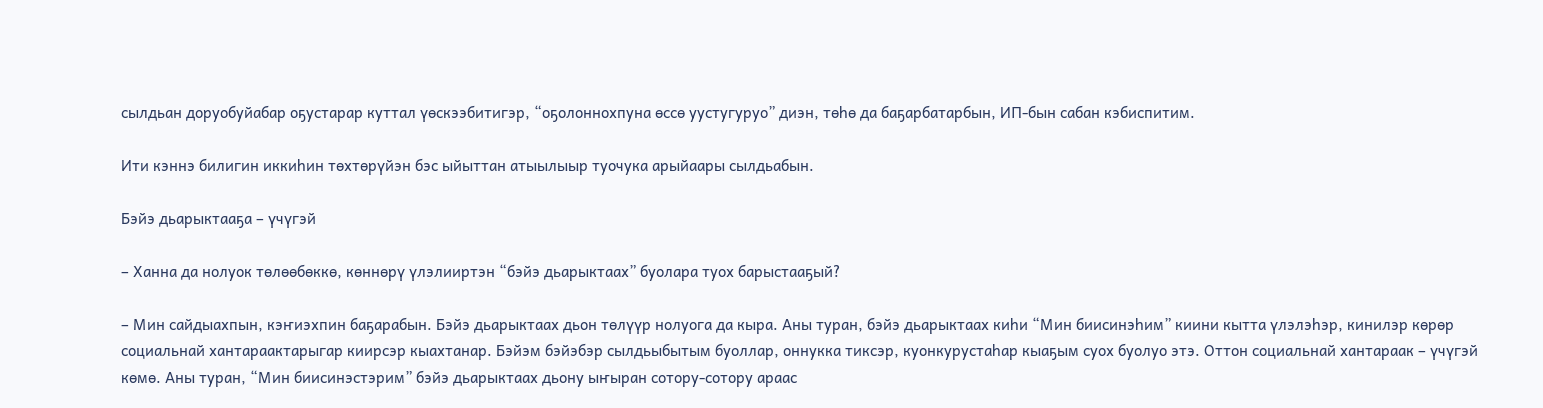сылдьан доруобуйабар оҕустарар куттал үөскээбитигэр, “оҕолоннохпуна өссө уустугуруо” диэн, төһө да баҕарбатарбын, ИП-бын сабан кэбиспитим.

Ити кэннэ билигин иккиһин төхтөрүйэн бэс ыйыттан атыылыыр туочука арыйаары сылдьабын.

Бэйэ дьарыктааҕа – үчүгэй

– Ханна да нолуок төлөөбөккө, көннөрү үлэлииртэн “бэйэ дьарыктаах” буолара туох барыстааҕый?

– Мин сайдыахпын, кэҥиэхпин баҕарабын. Бэйэ дьарыктаах дьон төлүүр нолуога да кыра. Аны туран, бэйэ дьарыктаах киһи “Мин биисинэһим” киини кытта үлэлэһэр, кинилэр көрөр социальнай хантараактарыгар киирсэр кыахтанар. Бэйэм бэйэбэр сылдьыбытым буоллар, оннукка тиксэр, куонкурустаһар кыаҕым суох буолуо этэ. Оттон социальнай хантараак – үчүгэй көмө. Аны туран, “Мин биисинэстэрим” бэйэ дьарыктаах дьону ыҥыран сотору-сотору араас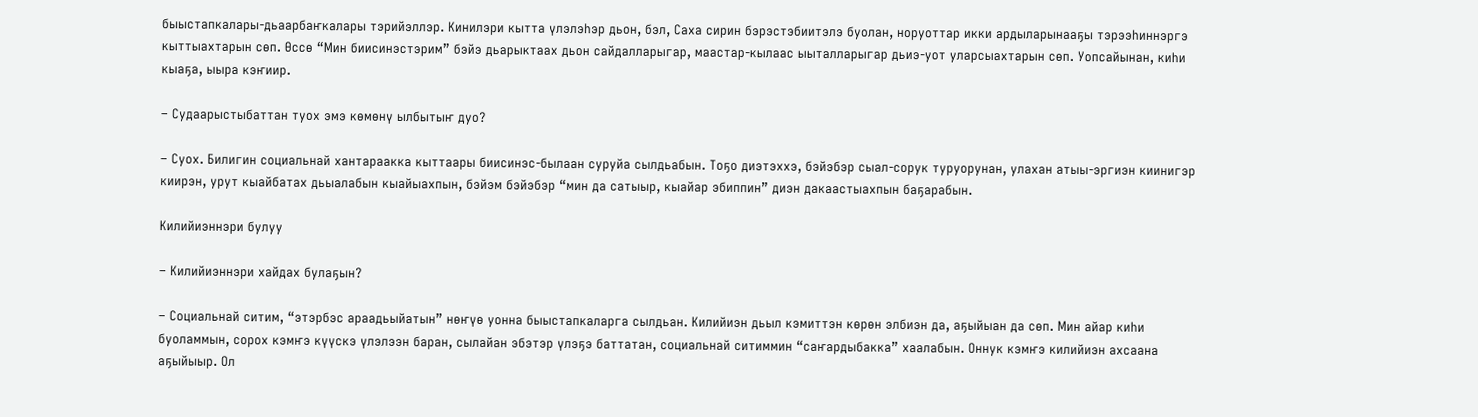быыстапкалары-дьаарбаҥкалары тэрийэллэр. Кинилэри кытта үлэлэһэр дьон, бэл, Саха сирин бэрэстэбиитэлэ буолан, норуоттар икки ардыларынааҕы тэрээһиннэргэ кыттыахтарын сөп. Өссө “Мин биисинэстэрим” бэйэ дьарыктаах дьон сайдалларыгар, маастар-кылаас ыыталларыгар дьиэ-уот уларсыахтарын сөп. Уопсайынан, киһи кыаҕа, ыыра кэҥиир.

– Судаарыстыбаттан туох эмэ көмөнү ылбытыҥ дуо?

– Суох. Билигин социальнай хантараакка кыттаары биисинэс-былаан суруйа сылдьабын. Тоҕо диэтэххэ, бэйэбэр сыал-сорук туруорунан, улахан атыы-эргиэн киинигэр киирэн, урут кыайбатах дьыалабын кыайыахпын, бэйэм бэйэбэр “мин да сатыыр, кыайар эбиппин” диэн дакаастыахпын баҕарабын.

Килийиэннэри булуу

– Килийиэннэри хайдах булаҕын?

– Социальнай ситим, “этэрбэс араадьыйатын” нөҥүө уонна быыстапкаларга сылдьан. Килийиэн дьыл кэмиттэн көрөн элбиэн да, аҕыйыан да сөп. Мин айар киһи буоламмын, сорох кэмҥэ күүскэ үлэлээн баран, сылайан эбэтэр үлэҕэ баттатан, социальнай ситиммин “саҥардыбакка” хаалабын. Оннук кэмҥэ килийиэн ахсаана аҕыйыыр. Ол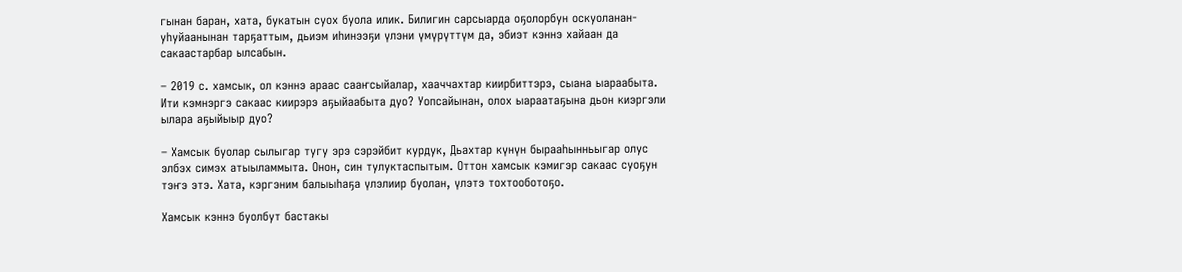гынан баран, хата, букатын суох буола илик. Билигин сарсыарда оҕолорбун оскуоланан-уһуйаанынан тарҕаттым, дьиэм иһинээҕи үлэни үмүрүттүм да, эбиэт кэннэ хайаан да сакаастарбар ылсабын.

– 2019 с. хамсык, ол кэннэ араас сааҥсыйалар, хааччахтар киирбиттэрэ, сыана ыараабыта. Ити кэмнэргэ сакаас киирэрэ аҕыйаабыта дуо? Уопсайынан, олох ыараатаҕына дьон киэргэли ылара аҕыйыыр дуо?

– Хамсык буолар сылыгар тугу эрэ сэрэйбит курдук, Дьахтар күнүн бырааһынньыгар олус элбэх симэх атыыламмыта. Онон, син тулуктаспытым. Оттон хамсык кэмигэр сакаас суоҕун тэҥэ этэ. Хата, кэргэним балыыһаҕа үлэлиир буолан, үлэтэ тохтооботоҕо.

Хамсык кэннэ буолбут бастакы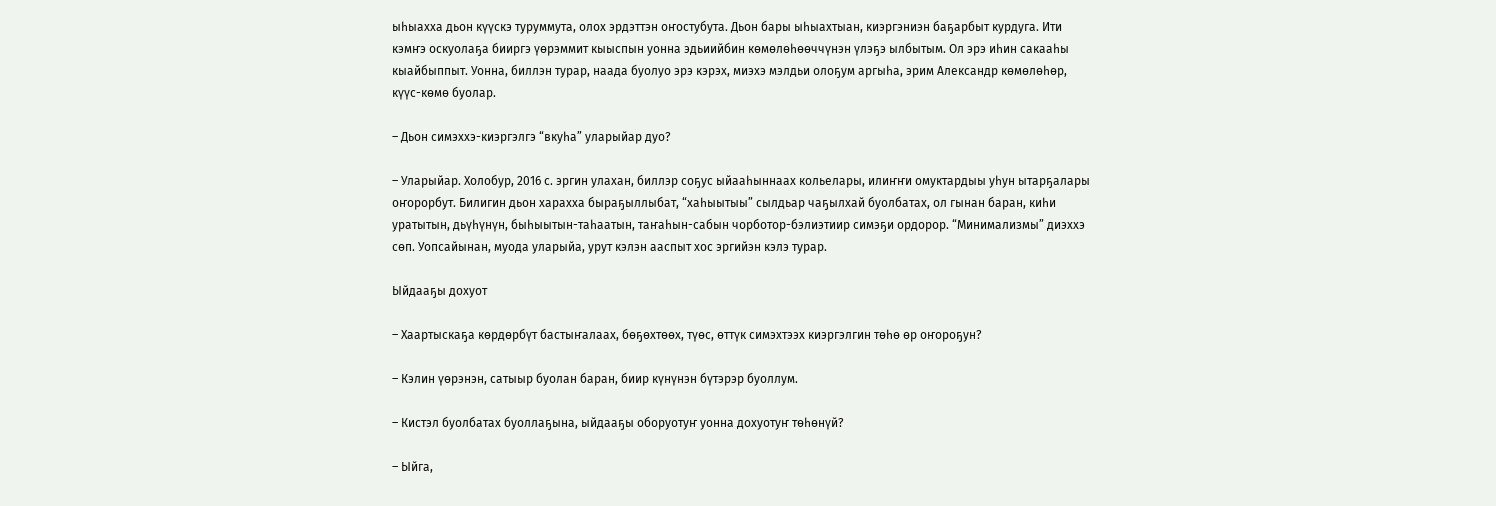ыһыахха дьон күүскэ туруммута, олох эрдэттэн оҥостубута. Дьон бары ыһыахтыан, киэргэниэн баҕарбыт курдуга. Ити кэмҥэ оскуолаҕа бииргэ үөрэммит кыыспын уонна эдьиийбин көмөлөһөөччүнэн үлэҕэ ылбытым. Ол эрэ иһин сакааһы кыайбыппыт. Уонна, биллэн турар, наада буолуо эрэ кэрэх, миэхэ мэлдьи олоҕум аргыһа, эрим Александр көмөлөһөр, күүс-көмө буолар.

– Дьон симэххэ-киэргэлгэ “вкуһа” уларыйар дуо?

– Уларыйар. Холобур, 2016 с. эргин улахан, биллэр соҕус ыйааһыннаах кольелары, илиҥҥи омуктардыы уһун ытарҕалары оҥорорбут. Билигин дьон харахха быраҕыллыбат, “хаһыытыы” сылдьар чаҕылхай буолбатах, ол гынан баран, киһи уратытын, дьүһүнүн, быһыытын-таһаатын, таҥаһын-сабын чорботор-бэлиэтиир симэҕи ордорор. “Минимализмы” диэххэ сөп. Уопсайынан, муода уларыйа, урут кэлэн ааспыт хос эргийэн кэлэ турар.

Ыйдааҕы дохуот

– Хаартыскаҕа көрдөрбүт бастыҥалаах, бөҕөхтөөх, түөс, өттүк симэхтээх киэргэлгин төһө өр оҥороҕун?

– Кэлин үөрэнэн, сатыыр буолан баран, биир күнүнэн бүтэрэр буоллум.

– Кистэл буолбатах буоллаҕына, ыйдааҕы оборуотуҥ уонна дохуотуҥ төһөнүй?

– Ыйга,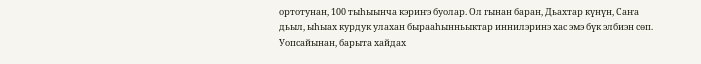ортотунан, 100 тыһыынча кэриҥэ буолар. Ол гынан баран, Дьахтар күнүн, Саҥа дьыл, ыһыах курдук улахан бырааһынньыктар иннилэринэ хас эмэ бүк элбиэн сөп. Уопсайынан, барыта хайдах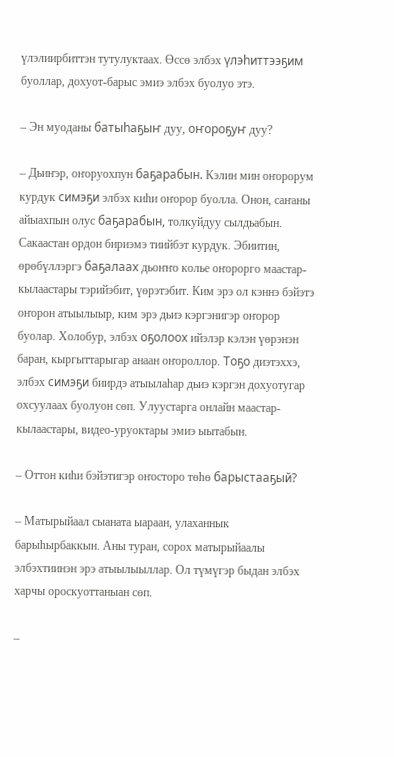үлэлиирбиттэн тутулуктаах. Өссө элбэх үлэһиттээҕим буоллар, дохуот-барыс эмиэ элбэх буолуо этэ.

– Эн муоданы батыһаҕыҥ дуу, оҥороҕуҥ дуу?

– Дьиҥэр, оҥоруохпун баҕарабын. Кэлин мин оҥорорум курдук симэҕи элбэх киһи оҥорор буолла. Онон, саҥаны айыахпын олус баҕарабын, толкуйдуу сылдьабын. Сакаастан ордон бириэмэ тиийбэт курдук. Эбиитин, өрөбүллэргэ баҕалаах дьоҥҥо колье оҥорорго маастар-кылаастары тэрийэбит, үөрэтэбит. Ким эрэ ол кэннэ бэйэтэ оҥорон атыылыыр, ким эрэ дьиэ кэргэнигэр оҥорор буолар. Холобур, элбэх оҕолоох ийэлэр кэлэн үөрэнэн баран, кыргыттарыгар анаан оҥороллор. Тоҕо диэтэххэ, элбэх симэҕи биирдэ атыылаһар дьиэ кэргэн дохуотугар охсуулаах буолуон сөп. Улуустарга онлайн маастар-кылаастары, видео-уруоктары эмиэ ыытабын.

– Оттон киһи бэйэтигэр оҥосторо төһө барыстааҕый?

– Матырыйаал сыаната ыараан, улаханнык барыһырбаккын. Аны туран, сорох матырыйаалы элбэхтиинэн эрэ атыылыыллар. Ол түмүгэр быдан элбэх харчы ороскуоттаныан сөп.

–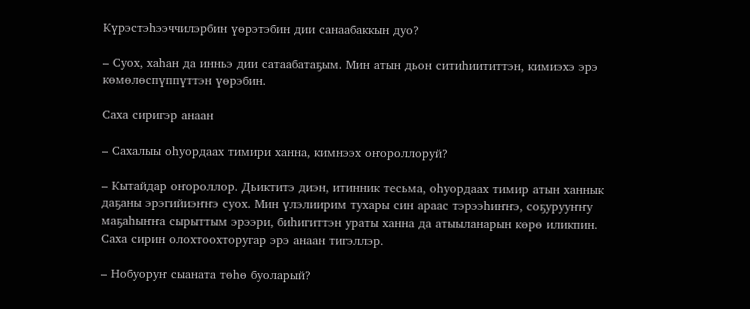Күрэстэһээччилэрбин үөрэтэбин дии санаабаккын дуо?

– Суох, хаһан да инньэ дии сатаабатаҕым. Мин атын дьон ситиһиититтэн, кимиэхэ эрэ көмөлөспүппүттэн үөрэбин.

Саха сиригэр анаан

– Сахалыы оһуордаах тимири ханна, кимнээх оҥороллоруй?

– Кытайдар оҥороллор. Дьиктитэ диэн, итинник тесьма, оһуордаах тимир атын ханнык даҕаны эрэгийиэҥҥэ суох. Мин үлэлиирим тухары син араас тэрээһиҥҥэ, соҕурууҥҥу маҕаһыҥҥа сырыттым эрээри, биһигиттэн ураты ханна да атыыланарын көрө иликпин. Саха сирин олохтоохторугар эрэ анаан тигэллэр.

– Нобуоруҥ сыаната төһө буоларый?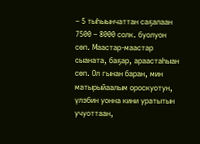– 5 тыһыынчаттан саҕалаан 7500 – 8000 солк. буолуон сөп. Маастар-маастар сыаната, баҕар, араастаһыан сөп. Ол гынан баран, мин матырыйаалым ороскуотун, үлэбин уонна кини уратытын учуоттаан,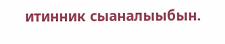итинник сыаналыыбын.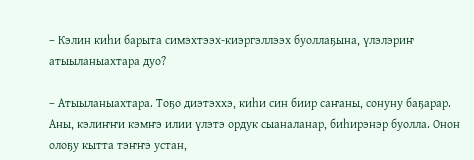– Кэлин киһи барыта симэхтээх-киэргэллээх буоллаҕына, үлэлэриҥ атыыланыахтара дуо?

– Атыыланыахтара. Тоҕо диэтэххэ, киһи син биир саҥаны, сонуну баҕарар. Аны, кэлиҥҥи кэмҥэ илии үлэтэ ордук сыаналанар, биһирэнэр буолла. Онон олоҕу кытта тэҥҥэ устан,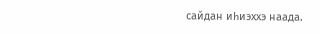сайдан иһиэххэ наада.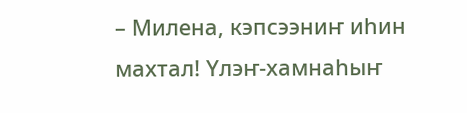– Милена, кэпсээниҥ иһин махтал! Үлэҥ-хамнаһыҥ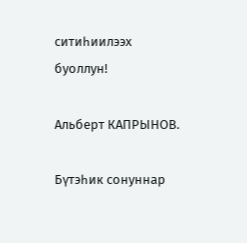ситиһиилээх буоллун!

Альберт КАПРЫНОВ.

Бүтэһик сонуннар